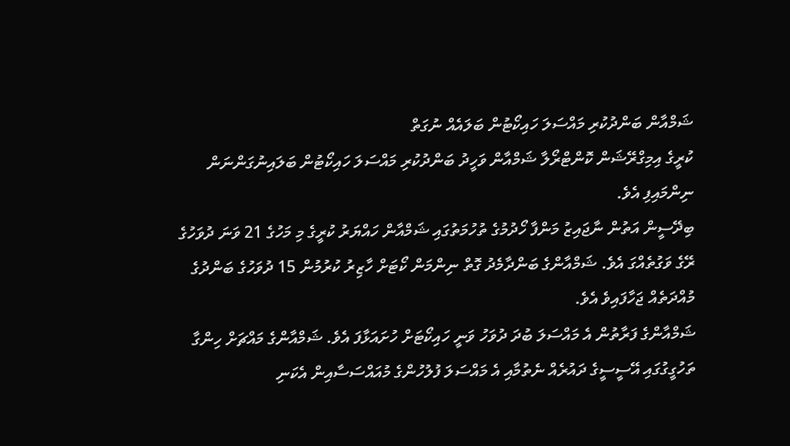ޝަމްއާން ބަންދުކުރި މައްސަލަ ހައިކޯޓުން ބަލައެއް ނުގަތް
ކުރީގެ އިމިގްރޭޝަން ކޮންޓްރޯލާ ޝަމްއާން ވަހީދު ބަންދުކުރި މައްސަލަ ހައިކޯޓުން ބަލައިނުގަންނަން ނިންމައިފި އެވެ.
ބިދޭސީން އަތުން ނާޖައިޒު މަންފާ ހޯދުމުގެ ތުހުމަތުގައި ޝަމްއާން ހައްޔަރު ކުރީގެ މި މަހުގެ 21 ވަނަ ދުވަހުގެ ރޭގެ ވަގުތެއްގަ އެވެ. ޝަމްއާންގެ ބަންދާމެދު ގޮތް ނިންމަން ކޯޓަށް ހާޒިރު ކުރުމުން 15 ދުވަހުގެ ބަންދުގެ މުއްދަތެއް ޖަހާފައިވެ އެވެ.
ޝަމްއާންގެ ފަރާތުން އެ މައްސަލަ ބުދަ ދުވަހު ވަނީ ހައިކޯޓަށް ހުށައަޅާފަ އެވެ. ޝަމްއާންގެ މައްޗަށް ހިންގާ ތަހުގީގުގައި އޭސީސީގެ ދައުރެއް ނެތުމާއި އެ މައްސަލަ ފުލުހުންގެ މުއައްސަސާއިން އެކަނި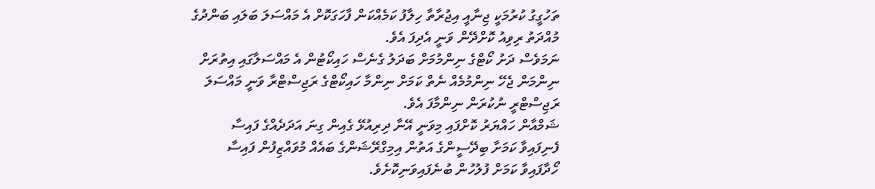ތަހުގީގު ކުރުމަކީ ޖިނާއީ އިޖުރާތާ ހިލާފު ކަމެއްކަން ފާހަގަކޮށް އެ މައްސަލަ ބަލައި ބަންދުގެ މުއްދަތު ރިވިއު ކޮށްދޭން ވަނީ އެދިފަ އެވެ.
ނަމަވެސް ދަށު ކޯޓްގެ ނިންމުމަށް ބަދަލު ގެނެސް ހައިކޯޓުން އެ މައްސަލާގައި އިތުރަށް ނިންމަން ޖެހޭ ނިންމުމެއް ނެތް ކަމަށް ނިންމާ ހައިކޯޓްގެ ރަޖިސްޓްރާ ވަނީ މައްސަލަ ރަޖިސްޓްރީ ނުކުރަން ނިންމާފަ އެވެ.
ޝަމްއާން ހައްޔަރު ކޮށްފައި މިވަނީ އޭނާ ދިރިއުޅޭ ގެއިން ގިނަ އަދަދެއްގެ ފައިސާ ފެނިފައިވާ ކަމަށާ ބިދޭސީންގެ އަތުން އިމިގްރޭޝަންގެ ބައެއް މުވައްޒިފުން ފައިސާ ހޯދާފައިވާ ކަމަށް ފުލުހުން ބުނެފައިވަނިކޮށެވެ.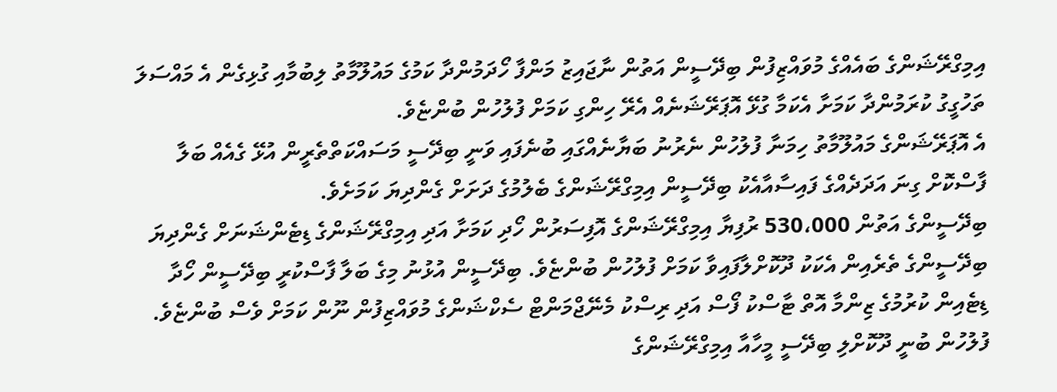އިމިގްރޭޝަންގެ ބައެއްގެ މުވައްޒިފުން ބިދޭސީން އަތުން ނާޖައިޒު މަންފާ ހޯދަމުންދާ ކަމުގެ މައުލޫމާތު ލިބުމާއި ގުޅިގެން އެ މައްސަލަ ތަހުގީގު ކުރަމުންދާ ކަމަށާ އެކަމާ ގުޅޭ އޮޕަރޭޝަނެއް އެރޭ ހިންގި ކަމަށް ފުލުހުން ބުންޏެވެ.
އެ އޮޕަރޭޝަންގެ މައުލޫމާތު ހިމަނާ ފުލުހުން ނެރުނު ބަޔާނެއްގައި ބުނެފައި ވަނީ ބިދޭސީ މަސައްކަތްތެރީން އުޅޭ ގެއެއް ބަލާ ފާސްކޮށް ގިނަ އަދަދެއްގެ ފައިސާއާއެކު ބިދޭސީން އިމިގްރޭޝަންގެ ބެލުމުގެ ދަށަށް ގެންދިޔަ ކަމަށެވެ.
ބިދޭސީންގެ އަތުން 530،000 ރުފިޔާ އިމިގްރޭޝަންގެ އޮފިސަރުން ހޯދި ކަމަށާ އަދި އިމިގްރޭޝަންގެ ޑިޓެންޝަނަށް ގެންދިޔަ ބިދޭސީންގެ ތެރެއިން އެކަކު ދޫކޮށްލާފައިވާ ކަމަށް ފުލުހުން ބުންޏެވެ. ބިދޭސީން އުޅުނު މިގެ ބަލާ ފާސްކުރީ ބިދޭސީން ހޯދާ ޑިޓެއިން ކުރުމުގެ ޒިންމާ އޮތް ޓާސްކު ފޯސް އަދި ރިސްކު މެނޭޖްމަންޓް ސެކްޝަންގެ މުވައްޒިފުން ނޫން ކަމަށް ވެސް ބުންޏެވެ. ފުލުހުން ބުނީ ދޫކޮށްލި ބިދޭސީ މީހާއާ އިމިގްރޭޝަންގެ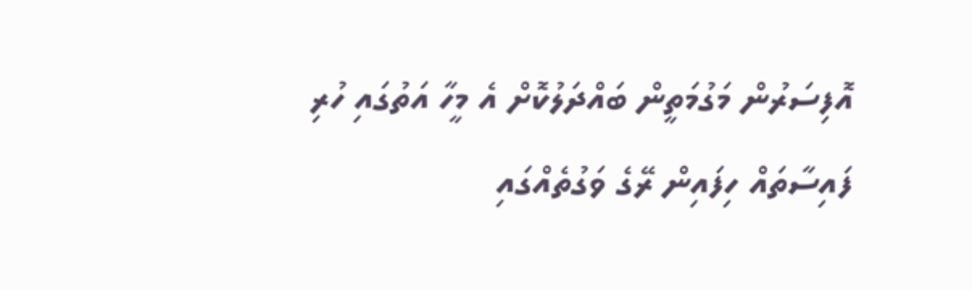އޮފިސަރުން މަގުމަތީން ބައްދަލުކޮށް އެ މީހާ އަތުގައި ހުރި ފައިސާތައް ހިފައިން ރޭގެ ވަގުތެއްގައި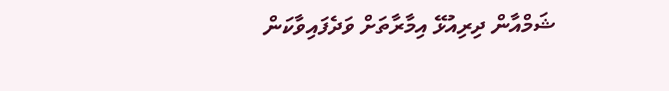ޝަމްއާން ދިރިއުޅޭ އިމާރާތަށް ވަދެފައިވާކަން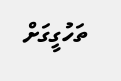ތަހުގީގަށް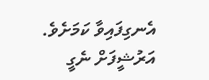އެނގިފައިވާ ކަމަށެވެ.
އަރުޝީފަށް ނެގީ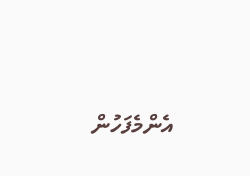އެންމެފަހުން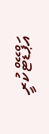އަޕްޑޭޓްކުރީ